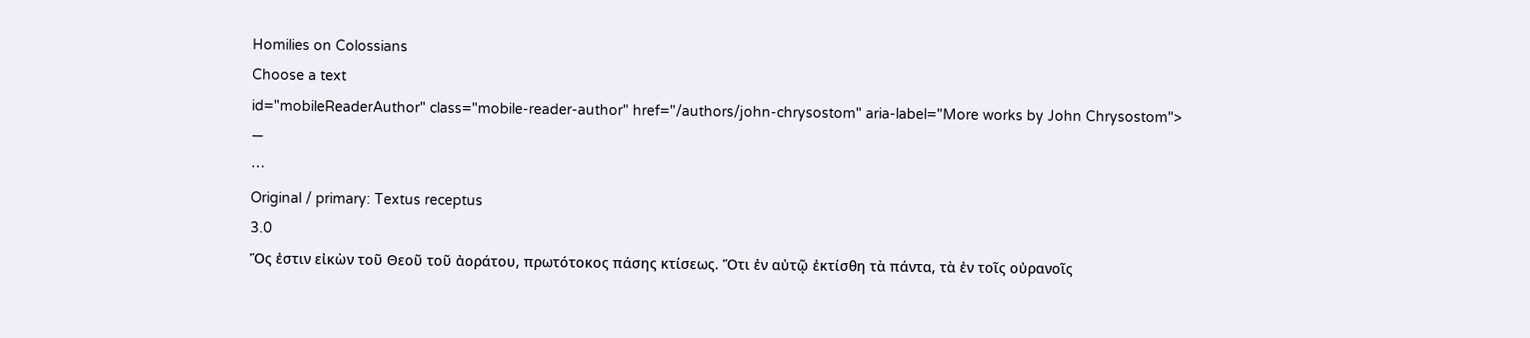Homilies on Colossians
Choose a text
id="mobileReaderAuthor" class="mobile-reader-author" href="/authors/john-chrysostom" aria-label="More works by John Chrysostom">
—
⋯
Original / primary: Textus receptus
3.0
Ὅς ἐστιν εἰκὼν τοῦ Θεοῦ τοῦ ἀοράτου, πρωτότοκος πάσης κτίσεως. Ὅτι ἐν αὐτῷ ἐκτίσθη τὰ πάντα, τὰ ἐν τοῖς οὐρανοῖς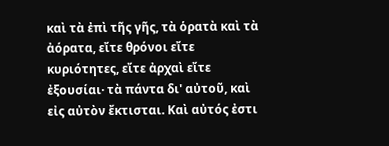καὶ τὰ ἐπὶ τῆς γῆς, τὰ ὁρατὰ καὶ τὰ ἀόρατα, εἴτε θρόνοι εἴτε κυριότητες, εἴτε ἀρχαὶ εἴτε ἐξουσίαι· τὰ πάντα δι' αὐτοῦ, καὶ εἰς αὐτὸν ἔκτισται. Καὶ αὐτός ἐστι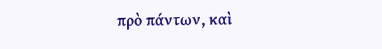πρὸ πάντων, καὶ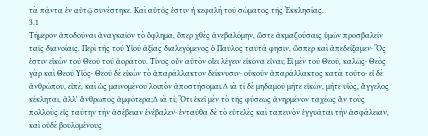τὰ πάντα ἐν αὐτῷ συνέστηκε. Καὶ αὐτός ἐστιν ἡ κεφαλὴ τοῦ σώµατος τῆς Ἐκκλησίας.
3.1
Τήµερον ἀποδοῦναι ἀναγκαῖον τὸ ὄφληµα, ὅπερ χθὲς ἀνεβαλόµην, ὥστε ἀκµαζούσαις ὑµῶν προσβαλεῖν ταῖς διανοίαις. Περὶ τῆς τοῦ Υἱοῦ ἀξίας διαλεγόµενος ὁ Παῦλος ταῦτά φησιν, ὥσπερ καὶ ἀπεδείξαµεν· Ὅς ἐστιν εἰκὼν τοῦ Θεοῦ τοῦ ἀοράτου. Τίνος οὖν αὐτὸν οἴει λέγειν εἰκόνα εἶναι; Εἰ µὲν τοῦ Θεοῦ, καλῶς· Θεὸς γὰρ καὶ Θεοῦ Υἱός· Θεοῦ δὲ εἰκὼν τὸ ἀπαράλλακτον δείκνυσιν· οὐκοῦν ἀπαράλλακτος κατὰ τοῦτο· εἰ δὲ ἀνθρώπου, εἰπὲ, καὶ ὡς µαινοµένου λοιπὸν ἀποστήσοµαι.∆ ιὰ τί δὲ µηδαµοῦ µήτε εἰκὼν, µήτε υἱὸς, ἄγγελος κέκληται, ἀλλ' ἄνθρωπος ἀµφότερα;∆ ιὰ τί; Ὅτι ἐκεῖ µὲν τὸ τῆς φύσεως ἀνηρµένον ταχέως ἂν τοὺς πολλοὺς εἰς ταύτην τὴν ἀσέβειαν ἐνέβαλεν· ἐνταῦθα δὲ τὸ εὐτελὲς καὶ ταπεινὸν ἐγγυᾶται τὴν ἀσφάλειαν, καὶ οὐδὲ βουλοµένους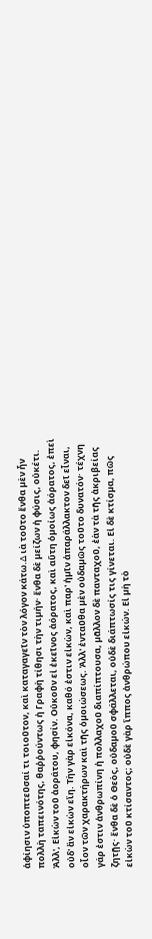ἀφίησιν ὑποπτεῦσαί τι τοιοῦτον, καὶ καταγαγεῖν τὸν λόγον κάτω.∆ ιὰ τοῦτο ἔνθα µὲν ἦν πολλὴ ταπεινότης, θαῤῥούντως ἡ Γραφὴ τίθησι τὴν τιµήν· ἔνθα δὲ µείζων ἡ φύσις, οὐκέτι. Ἀλλ', Εἰκὼν τοῦ ἀοράτου, φησίν. Οὐκοῦν εἰ ἐκεῖνος ἀόρατος, καὶ αὕτη ὁµοίως ἀόρατος, ἐπεὶ οὐδ' ἂν εἰκὼν εἴη. Τὴν γὰρ εἰκόνα, καθό ἐστιν εἰκὼν, καὶ παρ' ἡµῖν ἀπαράλλακτον δεῖ εἶναι, οἷον τῶν χαρακτήρων καὶ τῆς ὁµοιώσεως. Ἀλλ' ἐνταῦθα µὲν οὐδαµῶς τοῦτο δυνατόν· τέχνη γάρ ἐστιν ἀνθρωπίνη ἡ πολλαχοῦ διαπίπτουσα, µᾶλλον δὲ πανταχοῦ, ἐὰν τὰ τῆς ἀκριβείας ζητῇς· ἔνθα δὲ ὁ Θεὸς, οὐδαµοῦ σφάλλεται, οὐδὲ διάπτωσίς τις γίνεται. Εἰ δὲ κτίσµα, πῶς εἰκὼν τοῦ κτίσαντος; οὐδὲ γὰρ ἵππος ἀνθρώπου εἰκών. Εἰ µὴ τὸ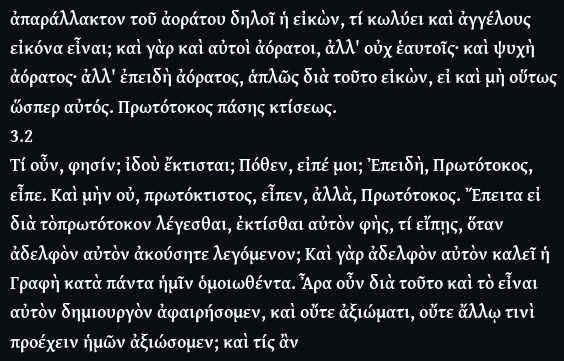ἀπαράλλακτον τοῦ ἀοράτου δηλοῖ ἡ εἰκὼν, τί κωλύει καὶ ἀγγέλους εἰκόνα εἶναι; καὶ γὰρ καὶ αὐτοὶ ἀόρατοι, ἀλλ' οὐχ ἑαυτοῖς· καὶ ψυχὴ ἀόρατος· ἀλλ' ἐπειδὴ ἀόρατος, ἁπλῶς διὰ τοῦτο εἰκὼν, εἰ καὶ µὴ οὕτως ὥσπερ αὐτός. Πρωτότοκος πάσης κτίσεως.
3.2
Τί οὖν, φησίν; ἰδοὺ ἔκτισται; Πόθεν, εἰπέ µοι; Ἐπειδὴ, Πρωτότοκος, εἶπε. Καὶ µὴν οὐ, πρωτόκτιστος, εἶπεν, ἀλλὰ, Πρωτότοκος. Ἔπειτα εἰ διὰ τὸπρωτότοκον λέγεσθαι, ἐκτίσθαι αὐτὸν φὴς, τί εἴπῃς, ὅταν ἀδελφὸν αὐτὸν ἀκούσητε λεγόµενον; Καὶ γὰρ ἀδελφὸν αὐτὸν καλεῖ ἡ Γραφὴ κατὰ πάντα ἡµῖν ὁµοιωθέντα. Ἆρα οὖν διὰ τοῦτο καὶ τὸ εἶναι αὐτὸν δηµιουργὸν ἀφαιρήσοµεν, καὶ οὔτε ἀξιώµατι, οὔτε ἄλλῳ τινὶ προέχειν ἡµῶν ἀξιώσοµεν; καὶ τίς ἂν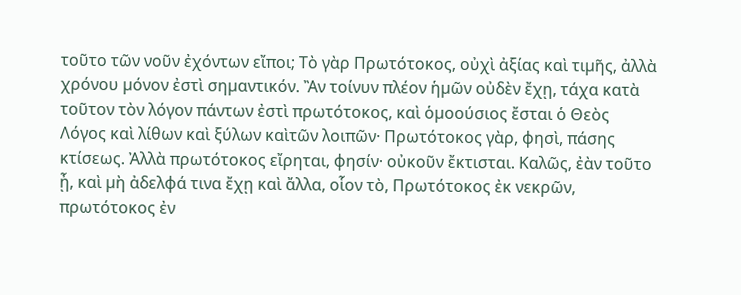τοῦτο τῶν νοῦν ἐχόντων εἴποι; Τὸ γὰρ Πρωτότοκος, οὐχὶ ἀξίας καὶ τιµῆς, ἀλλὰ χρόνου µόνον ἐστὶ σηµαντικόν. Ἂν τοίνυν πλέον ἡµῶν οὐδὲν ἔχῃ, τάχα κατὰ τοῦτον τὸν λόγον πάντων ἐστὶ πρωτότοκος, καὶ ὁµοούσιος ἔσται ὁ Θεὸς Λόγος καὶ λίθων καὶ ξύλων καὶτῶν λοιπῶν· Πρωτότοκος γὰρ, φησὶ, πάσης κτίσεως. Ἀλλὰ πρωτότοκος εἴρηται, φησίν· οὐκοῦν ἔκτισται. Καλῶς, ἐὰν τοῦτο ᾖ, καὶ µὴ ἀδελφά τινα ἔχῃ καὶ ἄλλα, οἷον τὸ, Πρωτότοκος ἐκ νεκρῶν, πρωτότοκος ἐν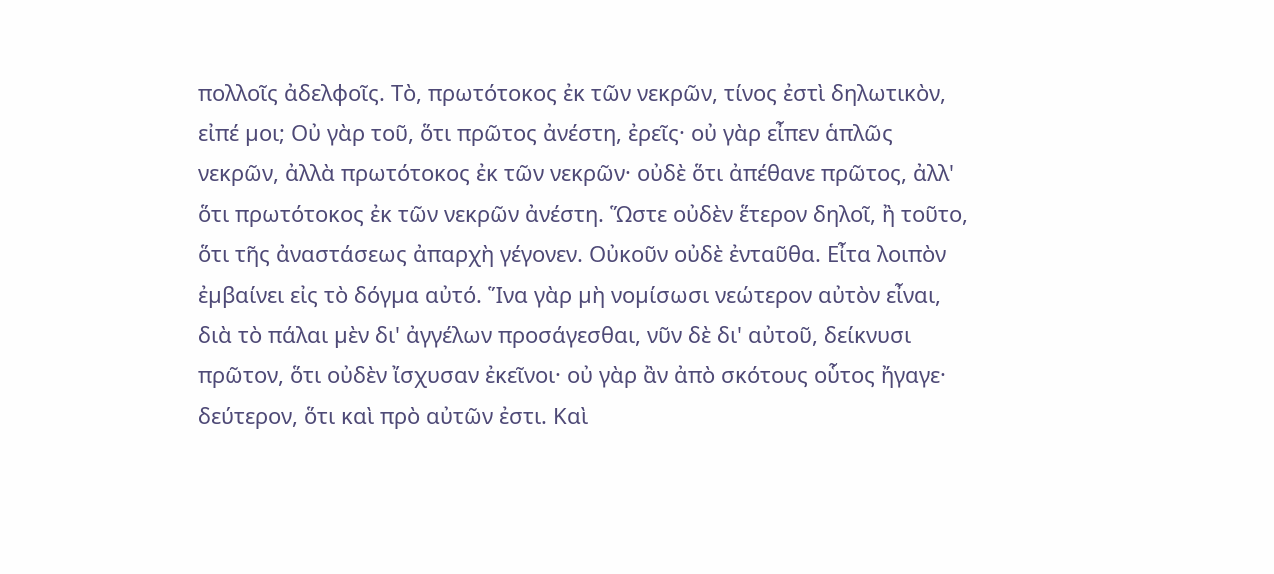πολλοῖς ἀδελφοῖς. Τὸ, πρωτότοκος ἐκ τῶν νεκρῶν, τίνος ἐστὶ δηλωτικὸν, εἰπέ µοι; Οὐ γὰρ τοῦ, ὅτι πρῶτος ἀνέστη, ἐρεῖς· οὐ γὰρ εἶπεν ἁπλῶς νεκρῶν, ἀλλὰ πρωτότοκος ἐκ τῶν νεκρῶν· οὐδὲ ὅτι ἀπέθανε πρῶτος, ἀλλ' ὅτι πρωτότοκος ἐκ τῶν νεκρῶν ἀνέστη. Ὥστε οὐδὲν ἕτερον δηλοῖ, ἢ τοῦτο, ὅτι τῆς ἀναστάσεως ἀπαρχὴ γέγονεν. Οὐκοῦν οὐδὲ ἐνταῦθα. Εἶτα λοιπὸν ἐµβαίνει εἰς τὸ δόγµα αὐτό. Ἵνα γὰρ µὴ νοµίσωσι νεώτερον αὐτὸν εἶναι, διὰ τὸ πάλαι µὲν δι' ἀγγέλων προσάγεσθαι, νῦν δὲ δι' αὐτοῦ, δείκνυσι πρῶτον, ὅτι οὐδὲν ἴσχυσαν ἐκεῖνοι· οὐ γὰρ ἂν ἀπὸ σκότους οὗτος ἤγαγε· δεύτερον, ὅτι καὶ πρὸ αὐτῶν ἐστι. Καὶ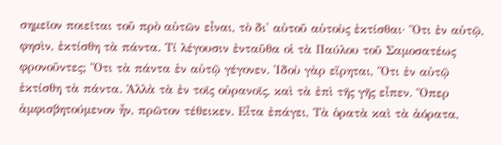σηµεῖον ποιεῖται τοῦ πρὸ αὐτῶν εἶναι, τὸ δι' αὐτοῦ αὐτοὺς ἐκτίσθαι· Ὅτι ἐν αὐτῷ, φησὶν, ἐκτίσθη τὰ πάντα. Τί λέγουσιν ἐνταῦθα οἱ τὰ Παύλου τοῦ Σαµοσατέως φρονοῦντες; Ὅτι τὰ πάντα ἐν αὐτῷ γέγονεν. Ἰδοὺ γὰρ εἴρηται, Ὅτι ἐν αὐτῷ ἐκτίσθη τὰ πάντα. Ἀλλὰ τὰ ἐν τοῖς οὐρανοῖς, καὶ τὰ ἐπὶ τῆς γῆς εἶπεν. Ὅπερ ἀµφισβητούµενον ἦν, πρῶτον τέθεικεν. Εἶτα ἐπάγει, Τὰ ὁρατὰ καὶ τὰ ἀόρατα,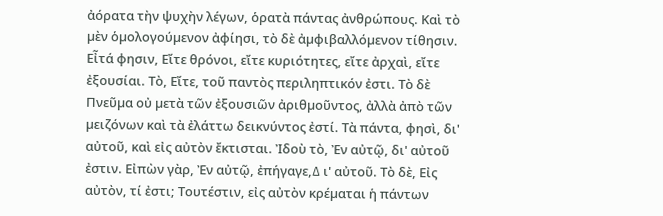ἀόρατα τὴν ψυχὴν λέγων, ὁρατὰ πάντας ἀνθρώπους. Καὶ τὸ µὲν ὁµολογούµενον ἀφίησι, τὸ δὲ ἀµφιβαλλόµενον τίθησιν. Εἶτά φησιν, Εἴτε θρόνοι, εἴτε κυριότητες, εἴτε ἀρχαὶ, εἴτε ἐξουσίαι. Τὸ, Εἴτε, τοῦ παντὸς περιληπτικόν ἐστι. Τὸ δὲ Πνεῦµα οὐ µετὰ τῶν ἐξουσιῶν ἀριθµοῦντος, ἀλλὰ ἀπὸ τῶν µειζόνων καὶ τὰ ἐλάττω δεικνύντος ἐστί. Τὰ πάντα, φησὶ, δι' αὐτοῦ, καὶ εἰς αὐτὸν ἔκτισται. Ἰδοὺ τὸ, Ἐν αὐτῷ, δι' αὐτοῦ ἐστιν. Εἰπὼν γὰρ, Ἐν αὐτῷ, ἐπήγαγε,∆ ι' αὐτοῦ. Τὸ δὲ, Εἰς αὐτὸν, τί ἐστι; Τουτέστιν, εἰς αὐτὸν κρέµαται ἡ πάντων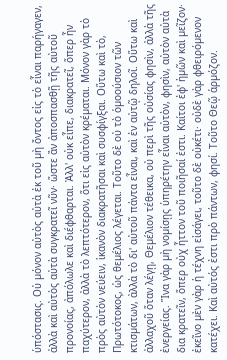ὑπόστασις. Οὐ µόνον αὐτὸς αὐτὰ ἐκ τοῦ µὴ ὄντος εἰς τὸ εἶναι παρήγαγεν, ἀλλὰ καὶ αὐτὸς αὐτὰ συγκρατεῖ νῦν· ὥστε ἂν ἀποσπασθῇ τῆς αὐτοῦ προνοίας, ἀπόλωλε καὶ διέφθαρται. Ἀλλ' οὐκ εἶπε, διακρατεῖ, ὅπερ ἦν παχύτερον, ἀλλὰ τὸ λεπτότερον, ὅτι εἰς αὐτὸν κρέµαται. Μόνον γὰρ τὸ πρὸς αὐτὸν νεύειν, ἱκανὸν διακρατῆσαι καὶ συσφίγξαι. Οὕτω καὶ τὸ, Πρωτότοκος, ὡς θεµέλιος λέγεται. Τοῦτο δὲ οὐ τὸ ὁµοούσιον τῶν κτισµάτων, ἀλλὰ τὸ δι' αὐτοῦ πάντα εἶναι, καὶ ἐν αὐτῷ δηλοῖ. Οὕτω καὶ ἀλλαχοῦ ὅταν λέγῃ, Θεµέλιον τέθεικα, οὐ περὶ τῆς οὐσίας φησὶν, ἀλλὰ τῆς ἐνεργείας. Ἵνα γὰρ µὴ νοµίσῃς ὑπηρέτην εἶναι αὐτὸν, φησὶν, αὐτὸν αὐτὰ δια κρατεῖν, ὅπερ οὐχ ἧττον τοῦ ποιῆσαί ἐστι. Καίτοι ἐφ' ἡµῶν καὶ µεῖζον· ἐκεῖνο µὲν γὰρ ἡ τέχνη εἰσάγει, τοῦτο δὲ οὐκέτι· οὐδὲ γὰρ φθειρόµενον κατέχει. Καὶ αὐτός ἐστι πρὸ πάντων, φησί. Τοῦτο Θεῷ ἁρµόζον.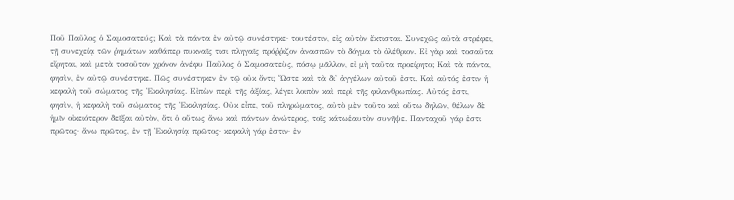Ποῦ Παῦλος ὁ Σαµοσατεύς; Καὶ τὰ πάντα ἐν αὐτῷ συνέστηκε· τουτέστιν, εἰς αὐτὸν ἔκτισται. Συνεχῶς αὐτὰ στρέφει, τῇ συνεχείᾳ τῶν ῥηµάτων καθάπερ πυκναῖς τισι πληγαῖς πρόῤῥιζον ἀνασπῶν τὸ δόγµα τὸ ὀλέθριον. Εἰ γὰρ καὶ τοσαῦτα εἴρηται, καὶ µετὰ τοσοῦτον χρόνον ἀνέφυ Παῦλος ὁ Σαµοσατεὺς, πόσῳ µᾶλλον, εἰ µὴ ταῦτα προείρητο; Καὶ τὰ πάντα, φησὶν, ἐν αὐτῷ συνέστηκε. Πῶς συνέστηκεν ἐν τῷ οὐκ ὄντι; Ὥστε καὶ τὰ δι' ἀγγέλων αὐτοῦ ἐστι. Καὶ αὐτός ἐστιν ἡ κεφαλὴ τοῦ σώµατος τῆς Ἐκκλησίας. Εἰπὼν περὶ τῆς ἀξίας, λέγει λοιπὸν καὶ περὶ τῆς φιλανθρωπίας. Αὐτός ἐστι, φησὶν, ἡ κεφαλὴ τοῦ σώµατος τῆς Ἐκκλησίας. Οὐκ εἶπε, τοῦ πληρώµατος, αὐτὸ µὲν τοῦτο καὶ οὕτω δηλῶν, θέλων δὲ ἡµῖν οἰκειότερον δεῖξαι αὐτὸν, ὅτι ὁ οὕτως ἄνω καὶ πάντων ἀνώτερος, τοῖς κάτωἑαυτὸν συνῆψε. Πανταχοῦ γάρ ἐστι πρῶτος· ἄνω πρῶτος, ἐν τῇ Ἐκκλησίᾳ πρῶτος· κεφαλὴ γάρ ἐστιν· ἐν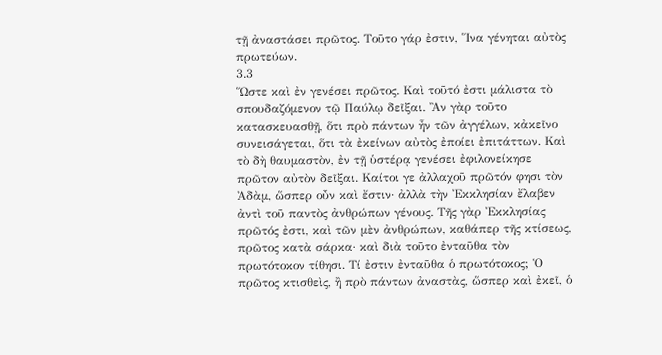τῇ ἀναστάσει πρῶτος. Τοῦτο γάρ ἐστιν, Ἵνα γένηται αὐτὸς πρωτεύων.
3.3
Ὥστε καὶ ἐν γενέσει πρῶτος. Καὶ τοῦτό ἐστι µάλιστα τὸ σπουδαζόµενον τῷ Παύλῳ δεῖξαι. Ἂν γὰρ τοῦτο κατασκευασθῇ, ὅτι πρὸ πάντων ἦν τῶν ἀγγέλων, κἀκεῖνο συνεισάγεται, ὅτι τὰ ἐκείνων αὐτὸς ἐποίει ἐπιτάττων. Καὶ τὸ δὴ θαυµαστὸν, ἐν τῇ ὑστέρᾳ γενέσει ἐφιλονείκησε πρῶτον αὐτὸν δεῖξαι. Καίτοι γε ἀλλαχοῦ πρῶτόν φησι τὸν Ἀδὰµ, ὥσπερ οὖν καὶ ἔστιν· ἀλλὰ τὴν Ἐκκλησίαν ἔλαβεν ἀντὶ τοῦ παντὸς ἀνθρώπων γένους. Τῆς γὰρ Ἐκκλησίας πρῶτός ἐστι, καὶ τῶν µὲν ἀνθρώπων, καθάπερ τῆς κτίσεως, πρῶτος κατὰ σάρκα· καὶ διὰ τοῦτο ἐνταῦθα τὸν πρωτότοκον τίθησι. Τί ἐστιν ἐνταῦθα ὁ πρωτότοκος; Ὁ πρῶτος κτισθεὶς, ἢ πρὸ πάντων ἀναστὰς, ὥσπερ καὶ ἐκεῖ, ὁ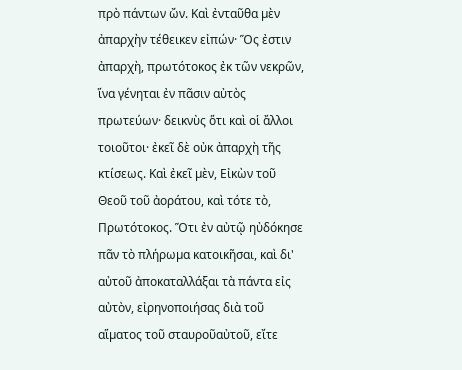πρὸ πάντων ὤν. Καὶ ἐνταῦθα µὲν ἀπαρχὴν τέθεικεν εἰπών· Ὅς ἐστιν ἀπαρχὴ, πρωτότοκος ἐκ τῶν νεκρῶν, ἵνα γένηται ἐν πᾶσιν αὐτὸς πρωτεύων· δεικνὺς ὅτι καὶ οἱ ἄλλοι τοιοῦτοι· ἐκεῖ δὲ οὐκ ἀπαρχὴ τῆς κτίσεως. Καὶ ἐκεῖ µὲν, Εἰκὼν τοῦ Θεοῦ τοῦ ἀοράτου, καὶ τότε τὸ, Πρωτότοκος. Ὅτι ἐν αὐτῷ ηὐδόκησε πᾶν τὸ πλήρωµα κατοικῆσαι, καὶ δι' αὐτοῦ ἀποκαταλλάξαι τὰ πάντα εἰς αὐτὸν, εἰρηνοποιήσας διὰ τοῦ αἵµατος τοῦ σταυροῦαὐτοῦ, εἴτε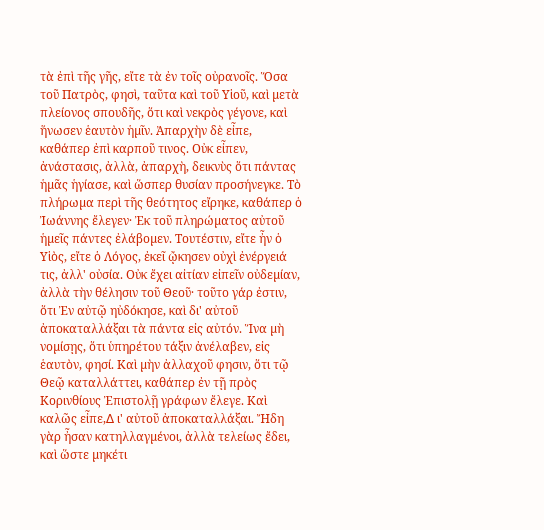τὰ ἐπὶ τῆς γῆς, εἴτε τὰ ἐν τοῖς οὐρανοῖς. Ὅσα τοῦ Πατρὸς, φησὶ, ταῦτα καὶ τοῦ Υἱοῦ, καὶ µετὰ πλείονος σπουδῆς, ὅτι καὶ νεκρὸς γέγονε, καὶ ἥνωσεν ἑαυτὸν ἡµῖν. Ἀπαρχὴν δὲ εἶπε, καθάπερ ἐπὶ καρποῦ τινος. Οὐκ εἶπεν, ἀνάστασις, ἀλλὰ, ἀπαρχὴ, δεικνὺς ὅτι πάντας ἡµᾶς ἡγίασε, καὶ ὥσπερ θυσίαν προσήνεγκε. Τὸ πλήρωµα περὶ τῆς θεότητος εἴρηκε, καθάπερ ὁ Ἰωάννης ἔλεγεν· Ἐκ τοῦ πληρώµατος αὐτοῦ ἡµεῖς πάντες ἐλάβοµεν. Τουτέστιν, εἴτε ἦν ὁ Υἱὸς, εἴτε ὁ Λόγος, ἐκεῖ ᾤκησεν οὐχὶ ἐνέργειά τις, ἀλλ' οὐσία. Οὐκ ἔχει αἰτίαν εἰπεῖν οὐδεµίαν, ἀλλὰ τὴν θέλησιν τοῦ Θεοῦ· τοῦτο γάρ ἐστιν, ὅτι Ἐν αὐτῷ ηὐδόκησε, καὶ δι' αὐτοῦ ἀποκαταλλάξαι τὰ πάντα εἰς αὐτόν. Ἵνα µὴ νοµίσῃς, ὅτι ὑπηρέτου τάξιν ἀνέλαβεν, εἰς ἑαυτὸν, φησί. Καὶ µὴν ἀλλαχοῦ φησιν, ὅτι τῷ Θεῷ καταλλάττει, καθάπερ ἐν τῇ πρὸς Κορινθίους Ἐπιστολῇ γράφων ἔλεγε. Καὶ καλῶς εἶπε,∆ ι' αὐτοῦ ἀποκαταλλάξαι. Ἤδη γὰρ ἦσαν κατηλλαγµένοι, ἀλλὰ τελείως ἔδει, καὶ ὥστε µηκέτι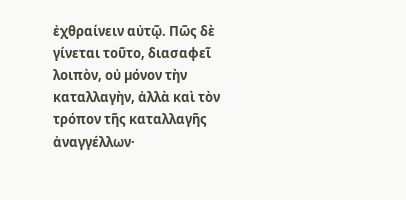ἐχθραίνειν αὐτῷ. Πῶς δὲ γίνεται τοῦτο, διασαφεῖ λοιπὸν, οὐ µόνον τὴν καταλλαγὴν, ἀλλὰ καὶ τὸν τρόπον τῆς καταλλαγῆς ἀναγγέλλων·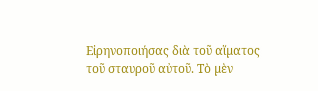Εἰρηνοποιήσας διὰ τοῦ αἵµατος τοῦ σταυροῦ αὐτοῦ. Τὸ µὲν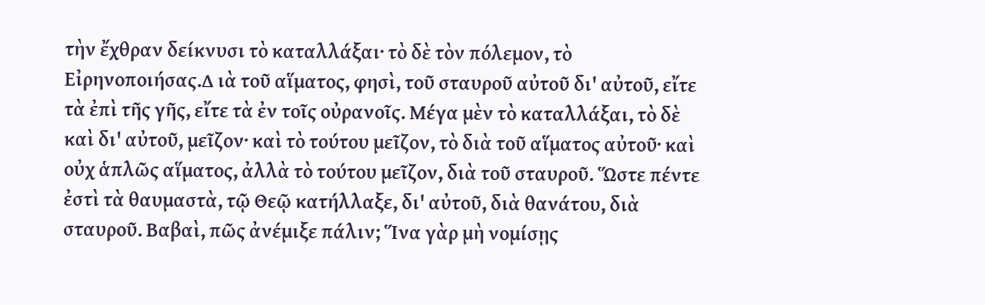τὴν ἔχθραν δείκνυσι τὸ καταλλάξαι· τὸ δὲ τὸν πόλεµον, τὸ Εἰρηνοποιήσας.∆ ιὰ τοῦ αἵµατος, φησὶ, τοῦ σταυροῦ αὐτοῦ δι' αὐτοῦ, εἴτε τὰ ἐπὶ τῆς γῆς, εἴτε τὰ ἐν τοῖς οὐρανοῖς. Μέγα µὲν τὸ καταλλάξαι, τὸ δὲ καὶ δι' αὐτοῦ, µεῖζον· καὶ τὸ τούτου µεῖζον, τὸ διὰ τοῦ αἵµατος αὐτοῦ· καὶ οὐχ ἁπλῶς αἵµατος, ἀλλὰ τὸ τούτου µεῖζον, διὰ τοῦ σταυροῦ. Ὥστε πέντε ἐστὶ τὰ θαυµαστὰ, τῷ Θεῷ κατήλλαξε, δι' αὐτοῦ, διὰ θανάτου, διὰ σταυροῦ. Βαβαὶ, πῶς ἀνέµιξε πάλιν; Ἵνα γὰρ µὴ νοµίσῃς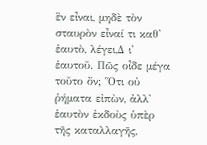ἓν εἶναι, µηδὲ τὸν σταυρὸν εἶναί τι καθ' ἑαυτὸ, λέγει,∆ ι' ἑαυτοῦ. Πῶς οἶδε µέγα τοῦτο ὄν; Ὅτι οὐ ῥήµατα εἰπὼν, ἀλλ' ἑαυτὸν ἐκδοὺς ὑπὲρ τῆς καταλλαγῆς,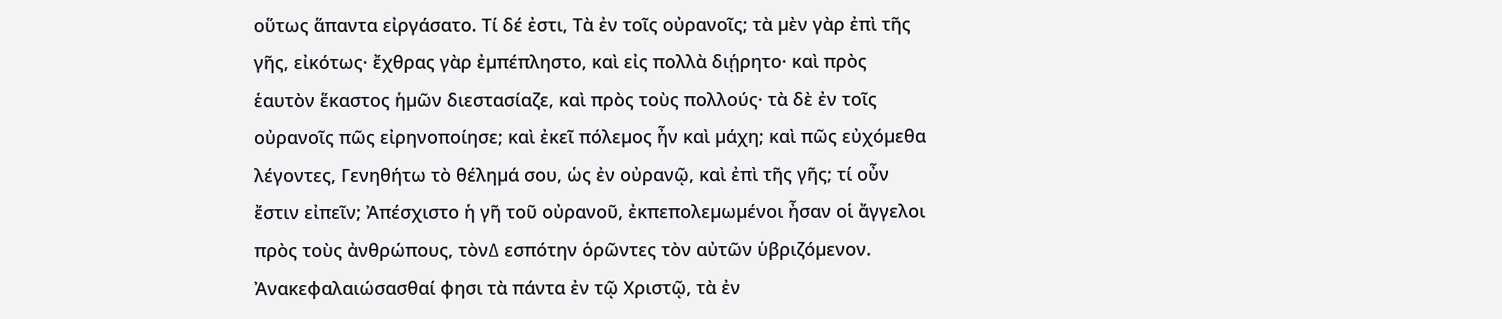οὕτως ἅπαντα εἰργάσατο. Τί δέ ἐστι, Τὰ ἐν τοῖς οὐρανοῖς; τὰ µὲν γὰρ ἐπὶ τῆς γῆς, εἰκότως· ἔχθρας γὰρ ἐµπέπληστο, καὶ εἰς πολλὰ διῄρητο· καὶ πρὸς ἑαυτὸν ἕκαστος ἡµῶν διεστασίαζε, καὶ πρὸς τοὺς πολλούς· τὰ δὲ ἐν τοῖς οὐρανοῖς πῶς εἰρηνοποίησε; καὶ ἐκεῖ πόλεµος ἦν καὶ µάχη; καὶ πῶς εὐχόµεθα λέγοντες, Γενηθήτω τὸ θέληµά σου, ὡς ἐν οὐρανῷ, καὶ ἐπὶ τῆς γῆς; τί οὖν ἔστιν εἰπεῖν; Ἀπέσχιστο ἡ γῆ τοῦ οὐρανοῦ, ἐκπεπολεµωµένοι ἦσαν οἱ ἄγγελοι πρὸς τοὺς ἀνθρώπους, τὸν∆ εσπότην ὁρῶντες τὸν αὐτῶν ὑβριζόµενον. Ἀνακεφαλαιώσασθαί φησι τὰ πάντα ἐν τῷ Χριστῷ, τὰ ἐν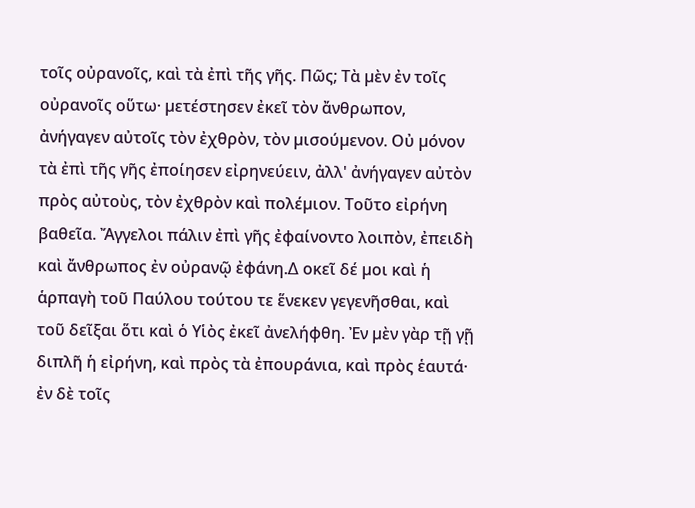τοῖς οὐρανοῖς, καὶ τὰ ἐπὶ τῆς γῆς. Πῶς; Τὰ µὲν ἐν τοῖς οὐρανοῖς οὕτω· µετέστησεν ἐκεῖ τὸν ἄνθρωπον, ἀνήγαγεν αὐτοῖς τὸν ἐχθρὸν, τὸν µισούµενον. Οὐ µόνον τὰ ἐπὶ τῆς γῆς ἐποίησεν εἰρηνεύειν, ἀλλ' ἀνήγαγεν αὐτὸν πρὸς αὐτοὺς, τὸν ἐχθρὸν καὶ πολέµιον. Τοῦτο εἰρήνη βαθεῖα. Ἄγγελοι πάλιν ἐπὶ γῆς ἐφαίνοντο λοιπὸν, ἐπειδὴ καὶ ἄνθρωπος ἐν οὐρανῷ ἐφάνη.∆ οκεῖ δέ µοι καὶ ἡ ἁρπαγὴ τοῦ Παύλου τούτου τε ἕνεκεν γεγενῆσθαι, καὶ τοῦ δεῖξαι ὅτι καὶ ὁ Υἱὸς ἐκεῖ ἀνελήφθη. Ἐν µὲν γὰρ τῇ γῇ διπλῆ ἡ εἰρήνη, καὶ πρὸς τὰ ἐπουράνια, καὶ πρὸς ἑαυτά· ἐν δὲ τοῖς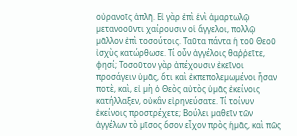οὐρανοῖς ἁπλῆ. Εἰ γὰρ ἐπὶ ἑνὶ ἁµαρτωλῷ µετανοοῦντι χαίρουσιν οἱ ἄγγελοι, πολλῷ µᾶλλον ἐπὶ τοσούτοις. Ταῦτα πάντα ἡ τοῦ Θεοῦ ἰσχὺς κατώρθωσε. Τί οὖν ἀγγέλοις θαῤῥεῖτε, φησί; Τοσοῦτον γὰρ ἀπέχουσιν ἐκεῖνοι προσάγειν ὑµᾶς, ὅτι καὶ ἐκπεπολεµωµένοι ἦσαν ποτὲ, καὶ, εἰ µὴ ὁ Θεὸς αὐτὸς ὑµᾶς ἐκείνοις κατήλλαξεν, οὐκἂν εἰρηνεύσατε. Τί τοίνυν ἐκείνοις προστρέχετε; Βούλει µαθεῖν τῶν ἀγγέλων τὸ µῖσος ὅσον εἶχον πρὸς ἡµᾶς, καὶ πῶς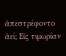ἀπεστρέφοντο ἀεί; Εἰς τιµωρίαν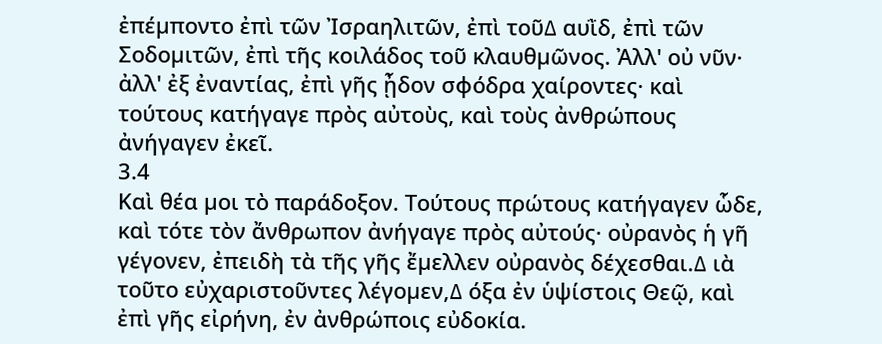ἐπέµποντο ἐπὶ τῶν Ἰσραηλιτῶν, ἐπὶ τοῦ∆ αυῒδ, ἐπὶ τῶν Σοδοµιτῶν, ἐπὶ τῆς κοιλάδος τοῦ κλαυθµῶνος. Ἀλλ' οὐ νῦν· ἀλλ' ἐξ ἐναντίας, ἐπὶ γῆς ᾖδον σφόδρα χαίροντες· καὶ τούτους κατήγαγε πρὸς αὐτοὺς, καὶ τοὺς ἀνθρώπους ἀνήγαγεν ἐκεῖ.
3.4
Καὶ θέα µοι τὸ παράδοξον. Τούτους πρώτους κατήγαγεν ὧδε, καὶ τότε τὸν ἄνθρωπον ἀνήγαγε πρὸς αὐτούς· οὐρανὸς ἡ γῆ γέγονεν, ἐπειδὴ τὰ τῆς γῆς ἔµελλεν οὐρανὸς δέχεσθαι.∆ ιὰ τοῦτο εὐχαριστοῦντες λέγοµεν,∆ όξα ἐν ὑψίστοις Θεῷ, καὶ ἐπὶ γῆς εἰρήνη, ἐν ἀνθρώποις εὐδοκία.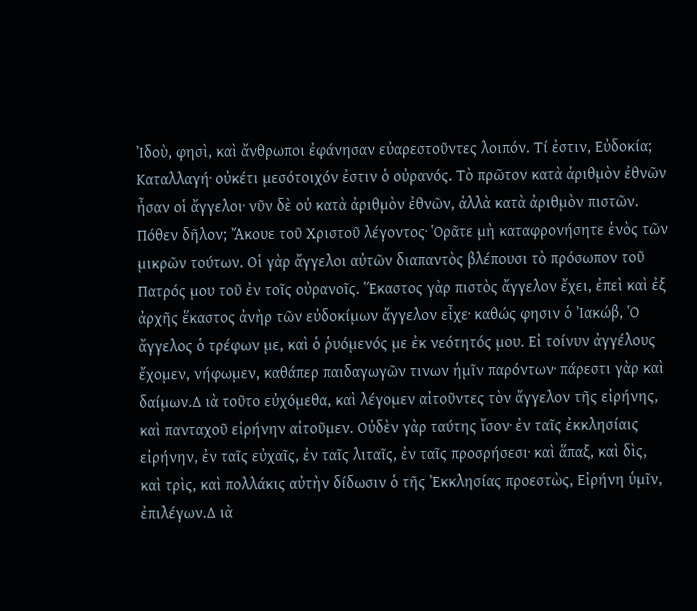Ἰδοὺ, φησὶ, καὶ ἄνθρωποι ἐφάνησαν εὐαρεστοῦντες λοιπόν. Τί ἐστιν, Εὐδοκία; Καταλλαγή· οὐκέτι µεσότοιχόν ἐστιν ὁ οὐρανός. Τὸ πρῶτον κατὰ ἀριθµὸν ἐθνῶν ἦσαν οἱ ἄγγελοι· νῦν δὲ οὐ κατὰ ἀριθµὸν ἐθνῶν, ἀλλὰ κατὰ ἀριθµὸν πιστῶν. Πόθεν δῆλον; Ἄκουε τοῦ Χριστοῦ λέγοντος· Ὁρᾶτε µὴ καταφρονήσητε ἑνὸς τῶν µικρῶν τούτων. Οἱ γὰρ ἄγγελοι αὐτῶν διαπαντὸς βλέπουσι τὸ πρόσωπον τοῦ Πατρός µου τοῦ ἐν τοῖς οὐρανοῖς. Ἕκαστος γὰρ πιστὸς ἄγγελον ἔχει, ἐπεὶ καὶ ἐξ ἀρχῆς ἕκαστος ἀνὴρ τῶν εὐδοκίµων ἄγγελον εἶχε· καθώς φησιν ὁ Ἰακώβ, Ὁ ἄγγελος ὁ τρέφων µε, καὶ ὁ ῥυόµενός µε ἐκ νεότητός µου. Εἰ τοίνυν ἀγγέλους ἔχοµεν, νήφωµεν, καθάπερ παιδαγωγῶν τινων ἡµῖν παρόντων· πάρεστι γὰρ καὶ δαίµων.∆ ιὰ τοῦτο εὐχόµεθα, καὶ λέγοµεν αἰτοῦντες τὸν ἄγγελον τῆς εἰρήνης, καὶ πανταχοῦ εἰρήνην αἰτοῦµεν. Οὐδὲν γὰρ ταύτης ἴσον· ἐν ταῖς ἐκκλησίαις εἰρήνην, ἐν ταῖς εὐχαῖς, ἐν ταῖς λιταῖς, ἐν ταῖς προσρήσεσι· καὶ ἅπαξ, καὶ δὶς, καὶ τρὶς, καὶ πολλάκις αὐτὴν δίδωσιν ὁ τῆς Ἐκκλησίας προεστὼς, Εἰρήνη ὑµῖν, ἐπιλέγων.∆ ιὰ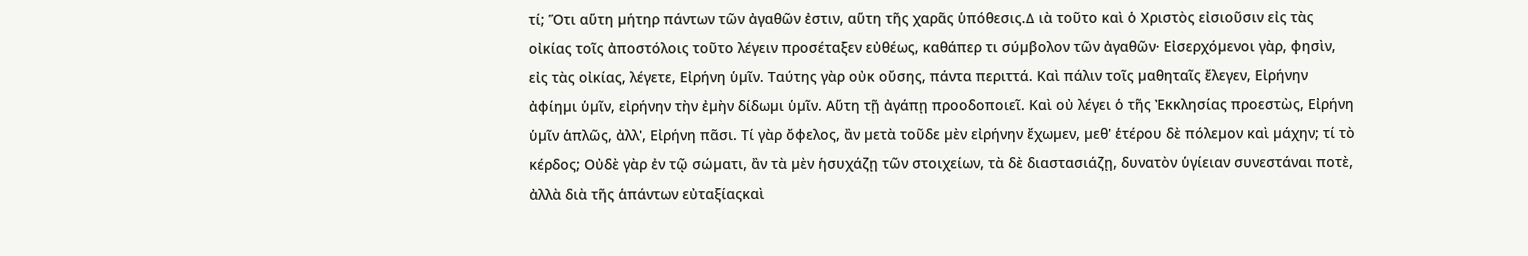τί; Ὅτι αὕτη µήτηρ πάντων τῶν ἀγαθῶν ἐστιν, αὕτη τῆς χαρᾶς ὑπόθεσις.∆ ιὰ τοῦτο καὶ ὁ Χριστὸς εἰσιοῦσιν εἰς τὰς οἰκίας τοῖς ἀποστόλοις τοῦτο λέγειν προσέταξεν εὐθέως, καθάπερ τι σύµβολον τῶν ἀγαθῶν· Εἰσερχόµενοι γὰρ, φησὶν, εἰς τὰς οἰκίας, λέγετε, Εἰρήνη ὑµῖν. Ταύτης γὰρ οὐκ οὔσης, πάντα περιττά. Καὶ πάλιν τοῖς µαθηταῖς ἔλεγεν, Εἰρήνην ἀφίηµι ὑµῖν, εἰρήνην τὴν ἐµὴν δίδωµι ὑµῖν. Αὕτη τῇ ἀγάπῃ προοδοποιεῖ. Καὶ οὐ λέγει ὁ τῆς Ἐκκλησίας προεστὼς, Εἰρήνη ὑµῖν ἁπλῶς, ἀλλ', Εἰρήνη πᾶσι. Τί γὰρ ὄφελος, ἂν µετὰ τοῦδε µὲν εἰρήνην ἔχωµεν, µεθ' ἑτέρου δὲ πόλεµον καὶ µάχην; τί τὸ κέρδος; Οὐδὲ γὰρ ἐν τῷ σώµατι, ἂν τὰ µὲν ἡσυχάζῃ τῶν στοιχείων, τὰ δὲ διαστασιάζῃ, δυνατὸν ὑγίειαν συνεστάναι ποτὲ, ἀλλὰ διὰ τῆς ἁπάντων εὐταξίαςκαὶ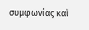συµφωνίας καὶ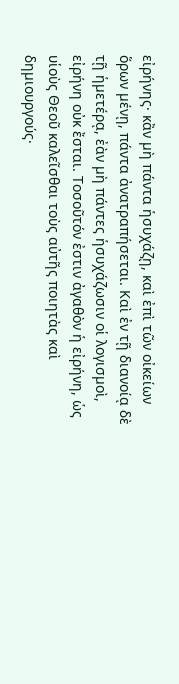εἰρήνης· κἂν µὴ πάντα ἡσυχάζῃ, καὶ ἐπὶ τῶν οἰκείων ὅρων µένῃ, πάντα ἀνατραπήσεται. Καὶ ἐν τῇ διανοίᾳ δὲ τῇ ἡµετέρᾳ, ἐὰν µὴ πάντες ἡσυχάζωσιν οἱ λογισµοὶ, εἰρήνη οὐκ ἔσται. Τοσοῦτόν ἐστιν ἀγαθὸν ἡ εἰρήνη, ὡς υἱοὺς Θεοῦ καλεῖσθαι τοὺς αὐτῆς ποιητὰς καὶ δηµιουργούς·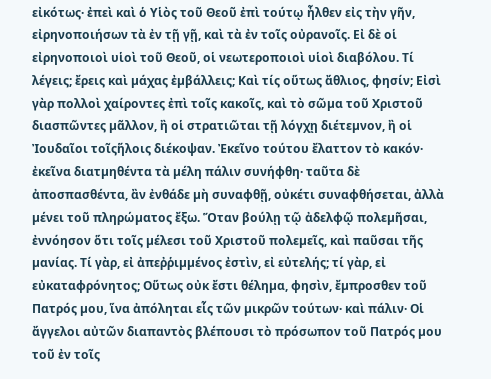εἰκότως· ἐπεὶ καὶ ὁ Υἱὸς τοῦ Θεοῦ ἐπὶ τούτῳ ἦλθεν εἰς τὴν γῆν, εἰρηνοποιήσων τὰ ἐν τῇ γῇ, καὶ τὰ ἐν τοῖς οὐρανοῖς. Εἰ δὲ οἱ εἰρηνοποιοὶ υἱοὶ τοῦ Θεοῦ, οἱ νεωτεροποιοὶ υἱοὶ διαβόλου. Τί λέγεις; ἔρεις καὶ µάχας ἐµβάλλεις; Καὶ τίς οὕτως ἄθλιος, φησίν; Εἰσὶ γὰρ πολλοὶ χαίροντες ἐπὶ τοῖς κακοῖς, καὶ τὸ σῶµα τοῦ Χριστοῦ διασπῶντες µᾶλλον, ἢ οἱ στρατιῶται τῇ λόγχῃ διέτεµνον, ἢ οἱ Ἰουδαῖοι τοῖςἥλοις διέκοψαν. Ἐκεῖνο τούτου ἔλαττον τὸ κακόν· ἐκεῖνα διατµηθέντα τὰ µέλη πάλιν συνήφθη· ταῦτα δὲ ἀποσπασθέντα, ἂν ἐνθάδε µὴ συναφθῇ, οὐκέτι συναφθήσεται, ἀλλὰ µένει τοῦ πληρώµατος ἔξω. Ὅταν βούλῃ τῷ ἀδελφῷ πολεµῆσαι, ἐννόησον ὅτι τοῖς µέλεσι τοῦ Χριστοῦ πολεµεῖς, καὶ παῦσαι τῆς µανίας. Τί γὰρ, εἰ ἀπεῤῥιµµένος ἐστὶν, εἰ εὐτελής; τί γὰρ, εἰ εὐκαταφρόνητος; Οὕτως οὐκ ἔστι θέληµα, φησὶν, ἔµπροσθεν τοῦ Πατρός µου, ἵνα ἀπόληται εἷς τῶν µικρῶν τούτων· καὶ πάλιν· Οἱ ἄγγελοι αὐτῶν διαπαντὸς βλέπουσι τὸ πρόσωπον τοῦ Πατρός µου τοῦ ἐν τοῖς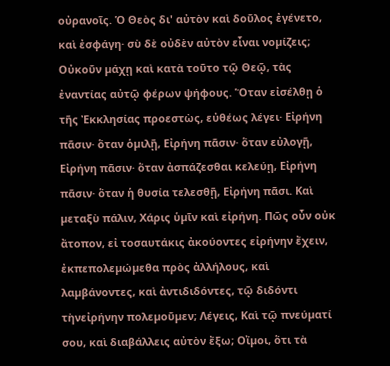οὐρανοῖς. Ὁ Θεὸς δι' αὐτὸν καὶ δοῦλος ἐγένετο, καὶ ἐσφάγη· σὺ δὲ οὐδὲν αὐτὸν εἶναι νοµίζεις; Οὐκοῦν µάχῃ καὶ κατὰ τοῦτο τῷ Θεῷ, τὰς ἐναντίας αὐτῷ φέρων ψήφους. Ὅταν εἰσέλθῃ ὁ τῆς Ἐκκλησίας προεστὼς, εὐθέως λέγει· Εἰρήνη πᾶσιν· ὅταν ὁµιλῇ, Εἰρήνη πᾶσιν· ὅταν εὐλογῇ, Εἰρήνη πᾶσιν· ὅταν ἀσπάζεσθαι κελεύῃ, Εἰρήνη πᾶσιν· ὅταν ἡ θυσία τελεσθῇ, Εἰρήνη πᾶσι. Καὶ µεταξὺ πάλιν, Χάρις ὑµῖν καὶ εἰρήνη. Πῶς οὖν οὐκ ἄτοπον, εἰ τοσαυτάκις ἀκούοντες εἰρήνην ἔχειν, ἐκπεπολεµώµεθα πρὸς ἀλλήλους, καὶ λαµβάνοντες, καὶ ἀντιδιδόντες, τῷ διδόντι τὴνεἰρήνην πολεµοῦµεν; Λέγεις, Καὶ τῷ πνεύµατί σου, καὶ διαβάλλεις αὐτὸν ἔξω; Οἴµοι, ὅτι τὰ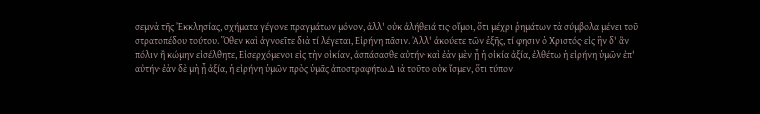σεµνὰ τῆς Ἐκκλησίας, σχήµατα γέγονε πραγµάτων µόνον, ἀλλ' οὐκ ἀλήθειά τις· οἴµοι, ὅτι µέχρι ῥηµάτων τὰ σύµβολα µένει τοῦ στρατοπέδου τούτου. Ὅθεν καὶ ἀγνοεῖτε διὰ τί λέγεται, Εἰρήνη πᾶσιν. Ἀλλ' ἀκούετε τῶν ἑξῆς, τί φησιν ὁ Χριστός· εἰς ἣν δ' ἂν πόλιν ἢ κώµην εἰσέλθητε, Εἰσερχόµενοι εἰς τὴν οἰκίαν, ἀσπάσασθε αὐτήν· καὶ ἐὰν µὲν ᾖ ἡ οἰκία ἀξία, ἐλθέτω ἡ εἰρήνη ὑµῶν ἐπ' αὐτήν· ἐὰν δὲ µὴ ᾖ ἀξία, ἡ εἰρήνη ὑµῶν πρὸς ὑµᾶς ἀποστραφήτω.∆ ιὰ τοῦτο οὐκ ἴσµεν, ὅτι τύπον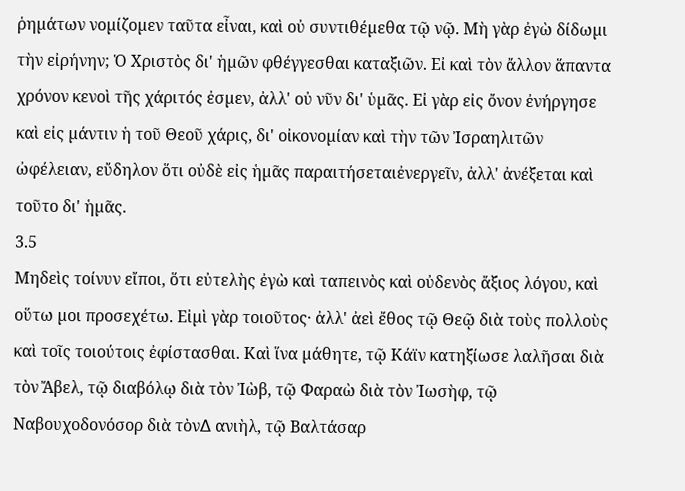ῥηµάτων νοµίζοµεν ταῦτα εἶναι, καὶ οὐ συντιθέµεθα τῷ νῷ. Μὴ γὰρ ἐγὼ δίδωµι τὴν εἰρήνην; Ὁ Χριστὸς δι' ἡµῶν φθέγγεσθαι καταξιῶν. Εἰ καὶ τὸν ἄλλον ἅπαντα χρόνον κενοὶ τῆς χάριτός ἐσµεν, ἀλλ' οὐ νῦν δι' ὑµᾶς. Εἰ γὰρ εἰς ὄνον ἐνήργησε καὶ εἰς µάντιν ἡ τοῦ Θεοῦ χάρις, δι' οἰκονοµίαν καὶ τὴν τῶν Ἰσραηλιτῶν ὠφέλειαν, εὔδηλον ὅτι οὐδὲ εἰς ἡµᾶς παραιτήσεταιἐνεργεῖν, ἀλλ' ἀνέξεται καὶ τοῦτο δι' ἡµᾶς.
3.5
Μηδεὶς τοίνυν εἴποι, ὅτι εὐτελὴς ἐγὼ καὶ ταπεινὸς καὶ οὐδενὸς ἄξιος λόγου, καὶ οὕτω µοι προσεχέτω. Εἰµὶ γὰρ τοιοῦτος· ἀλλ' ἀεὶ ἔθος τῷ Θεῷ διὰ τοὺς πολλοὺς καὶ τοῖς τοιούτοις ἐφίστασθαι. Καὶ ἵνα µάθητε, τῷ Κάϊν κατηξίωσε λαλῆσαι διὰ τὸν Ἄβελ, τῷ διαβόλῳ διὰ τὸν Ἰὼβ, τῷ Φαραὼ διὰ τὸν Ἰωσὴφ, τῷ Ναβουχοδονόσορ διὰ τὸν∆ ανιὴλ, τῷ Βαλτάσαρ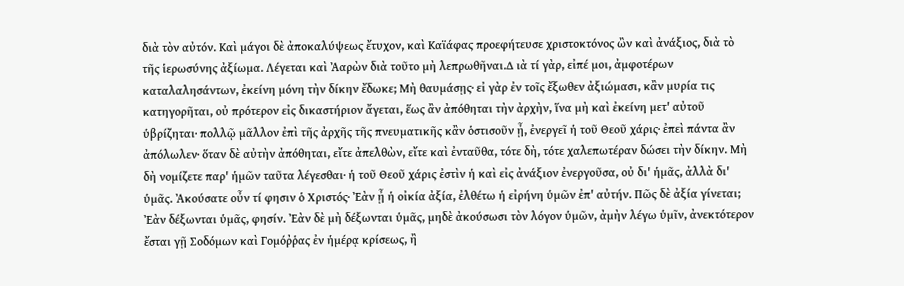διὰ τὸν αὐτόν. Καὶ µάγοι δὲ ἀποκαλύψεως ἔτυχον, καὶ Καϊάφας προεφήτευσε χριστοκτόνος ὢν καὶ ἀνάξιος, διὰ τὸ τῆς ἱερωσύνης ἀξίωµα. Λέγεται καὶ Ἀαρὼν διὰ τοῦτο µὴ λεπρωθῆναι.∆ ιὰ τί γὰρ, εἰπέ µοι, ἀµφοτέρων καταλαλησάντων, ἐκείνη µόνη τὴν δίκην ἔδωκε; Μὴ θαυµάσῃς· εἰ γὰρ ἐν τοῖς ἔξωθεν ἀξιώµασι, κἂν µυρία τις κατηγορῆται, οὐ πρότερον εἰς δικαστήριον ἄγεται, ἕως ἂν ἀπόθηται τὴν ἀρχὴν, ἵνα µὴ καὶ ἐκείνη µετ' αὐτοῦ ὑβρίζηται· πολλῷ µᾶλλον ἐπὶ τῆς ἀρχῆς τῆς πνευµατικῆς κἂν ὁστισοῦν ᾖ, ἐνεργεῖ ἡ τοῦ Θεοῦ χάρις· ἐπεὶ πάντα ἂν ἀπόλωλεν· ὅταν δὲ αὐτὴν ἀπόθηται, εἴτε ἀπελθὼν, εἴτε καὶ ἐνταῦθα, τότε δὴ, τότε χαλεπωτέραν δώσει τὴν δίκην. Μὴ δὴ νοµίζετε παρ' ἡµῶν ταῦτα λέγεσθαι· ἡ τοῦ Θεοῦ χάρις ἐστὶν ἡ καὶ εἰς ἀνάξιον ἐνεργοῦσα, οὐ δι' ἡµᾶς, ἀλλὰ δι' ὑµᾶς. Ἀκούσατε οὖν τί φησιν ὁ Χριστός· Ἐὰν ᾖ ἡ οἰκία ἀξία, ἐλθέτω ἡ εἰρήνη ὑµῶν ἐπ' αὐτήν. Πῶς δὲ ἀξία γίνεται; Ἐὰν δέξωνται ὑµᾶς, φησίν. Ἐὰν δὲ µὴ δέξωνται ὑµᾶς, µηδὲ ἀκούσωσι τὸν λόγον ὑµῶν, ἀµὴν λέγω ὑµῖν, ἀνεκτότερον ἔσται γῇ Σοδόµων καὶ Γοµόῤῥας ἐν ἡµέρᾳ κρίσεως, ἢ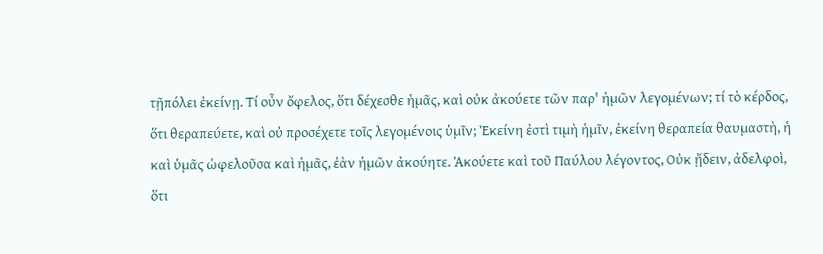τῇπόλει ἐκείνῃ. Τί οὖν ὄφελος, ὅτι δέχεσθε ἡµᾶς, καὶ οὐκ ἀκούετε τῶν παρ' ἡµῶν λεγοµένων; τί τὸ κέρδος, ὅτι θεραπεύετε, καὶ οὐ προσέχετε τοῖς λεγοµένοις ὑµῖν; Ἐκείνη ἐστὶ τιµὴ ἡµῖν, ἐκείνη θεραπεία θαυµαστὴ, ἡ καὶ ὑµᾶς ὠφελοῦσα καὶ ἡµᾶς, ἐὰν ἡµῶν ἀκούητε. Ἀκούετε καὶ τοῦ Παύλου λέγοντος, Οὐκ ᾔδειν, ἀδελφοὶ, ὅτι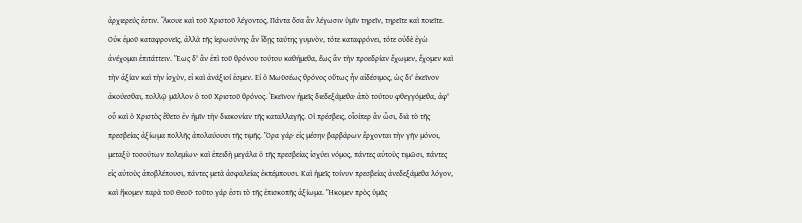ἀρχιερεύς ἐστιν. Ἄκουε καὶ τοῦ Χριστοῦ λέγοντος, Πάντα ὅσα ἂν λέγωσιν ὑµῖν τηρεῖν, τηρεῖτε καὶ ποιεῖτε. Οὐκ ἐµοῦ καταφρονεῖς, ἀλλὰ τῆς ἱερωσύνης· ἂν ἴδῃς ταύτης γυµνὸν, τότε καταφρόνει, τότε οὐδὲ ἐγὼ ἀνέχοµαι ἐπιτάττειν. Ἕως δ' ἂν ἐπὶ τοῦ θρόνου τούτου καθήµεθα, ἕως ἂν τὴν προεδρίαν ἔχωµεν, ἔχοµεν καὶ τὴν ἀξίαν καὶ τὴν ἰσχὺν, εἰ καὶ ἀνάξιοί ἐσµεν. Εἰ ὁ Μωϋσέως θρόνος οὕτως ἦν αἰδέσιµος, ὡς δι' ἐκεῖνον ἀκούεσθαι, πολλῷ µᾶλλον ὁ τοῦ Χριστοῦ θρόνος. Ἐκεῖνον ἡµεῖς διεδεξάµεθα· ἀπὸ τούτου φθεγγόµεθα, ἀφ' οὗ καὶ ὁ Χριστὸς ἔθετο ἐν ἡµῖν τὴν διακονίαν τῆς καταλλαγῆς. Οἱ πρέσβεις, οἷοίπερ ἂν ὦσι, διὰ τὸ τῆς πρεσβείας ἀξίωµα πολλῆς ἀπολαύουσι τῆς τιµῆς. Ὅρα γάρ· εἰς µέσην βαρβάρων ἔρχονται τὴν γῆν µόνοι, µεταξὺ τοσούτων πολεµίων· καὶ ἐπειδὴ µεγάλα ὁ τῆς πρεσβείας ἰσχύει νόµος, πάντες αὐτοὺς τιµῶσι, πάντες εἰς αὐτοὺς ἀποβλέπουσι, πάντες µετὰ ἀσφαλείας ἐκπέµπουσι. Καὶ ἡµεῖς τοίνυν πρεσβείας ἀνεδεξάµεθα λόγον, καὶ ἥκοµεν παρὰ τοῦ Θεοῦ· τοῦτο γάρ ἐστι τὸ τῆς ἐπισκοπῆς ἀξίωµα. Ἥκοµεν πρὸς ὑµᾶς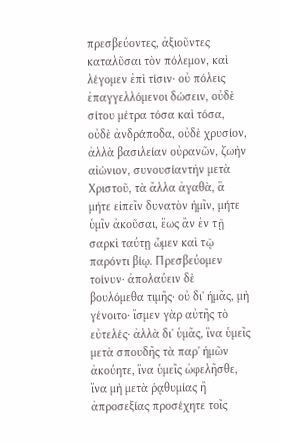πρεσβεύοντες, ἀξιοῦντες καταλῦσαι τὸν πόλεµον, καὶ λέγοµεν ἐπὶ τίσιν· οὐ πόλεις ἐπαγγελλόµενοι δώσειν, οὐδὲ σίτου µέτρα τόσα καὶ τόσα, οὐδὲ ἀνδράποδα, οὐδὲ χρυσίον, ἀλλὰ βασιλείαν οὐρανῶν, ζωὴν αἰώνιον, συνουσίαντὴν µετὰ Χριστοῦ, τὰ ἄλλα ἀγαθὰ, ἃ µήτε εἰπεῖν δυνατὸν ἡµῖν, µήτε ὑµῖν ἀκοῦσαι, ἕως ἂν ἐν τῇ σαρκὶ ταύτῃ ὦµεν καὶ τῷ παρόντι βίῳ. Πρεσβεύοµεν τοίνυν· ἀπολαύειν δὲ βουλόµεθα τιµῆς· οὐ δι' ἡµᾶς, µὴ γένοιτο· ἴσµεν γὰρ αὐτῆς τὸ εὐτελές· ἀλλὰ δι' ὑµᾶς, ἵνα ὑµεῖς µετὰ σπουδῆς τὰ παρ' ἡµῶν ἀκούητε, ἵνα ὑµεῖς ὠφελῆσθε, ἵνα µὴ µετὰ ῥᾳθυµίας ἢ ἀπροσεξίας προσέχητε τοῖς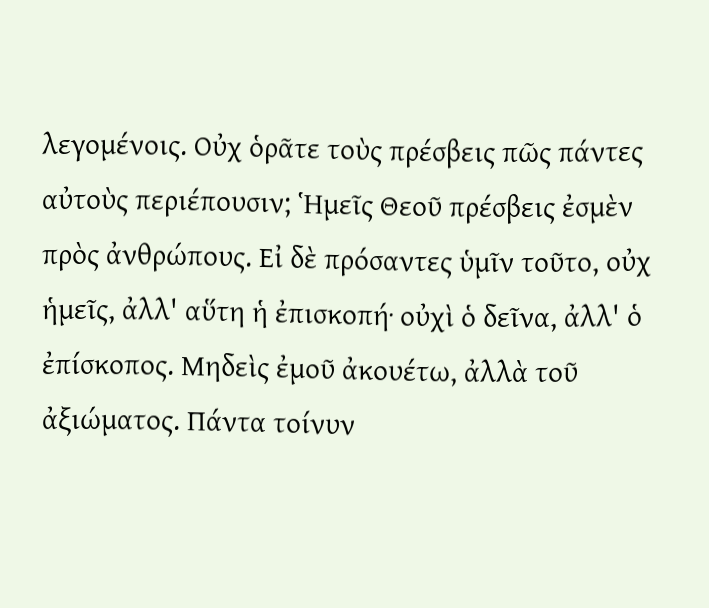λεγοµένοις. Οὐχ ὁρᾶτε τοὺς πρέσβεις πῶς πάντες αὐτοὺς περιέπουσιν; Ἡµεῖς Θεοῦ πρέσβεις ἐσµὲν πρὸς ἀνθρώπους. Εἰ δὲ πρόσαντες ὑµῖν τοῦτο, οὐχ ἡµεῖς, ἀλλ' αὕτη ἡ ἐπισκοπή· οὐχὶ ὁ δεῖνα, ἀλλ' ὁ ἐπίσκοπος. Μηδεὶς ἐµοῦ ἀκουέτω, ἀλλὰ τοῦ ἀξιώµατος. Πάντα τοίνυν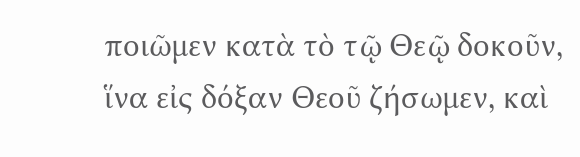ποιῶµεν κατὰ τὸ τῷ Θεῷ δοκοῦν, ἵνα εἰς δόξαν Θεοῦ ζήσωµεν, καὶ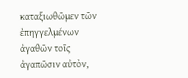καταξιωθῶµεν τῶν ἐπηγγελµένων ἀγαθῶν τοῖς ἀγαπῶσιν αὐτὸν,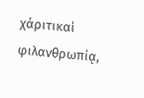χάριτικαὶ φιλανθρωπίᾳ,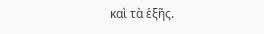καὶ τὰ ἑξῆς.